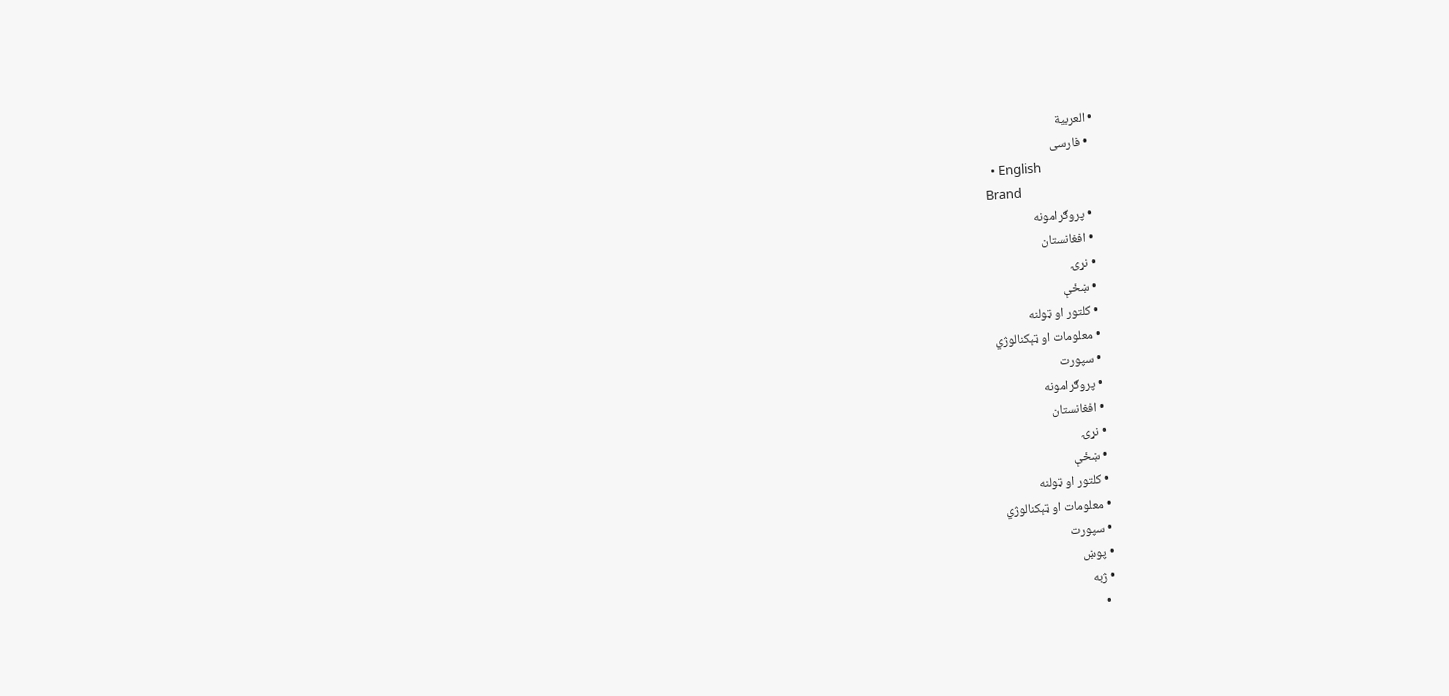• العربية
  • فارسی
  • English
Brand
  • پروګرامونه
  • افغانستان
  • نړۍ
  • ښځې
  • کلتور او ټولنه
  • معلومات او ټېکنالوژي
  • سپورت
  • پروګرامونه
  • افغانستان
  • نړۍ
  • ښځې
  • کلتور او ټولنه
  • معلومات او ټېکنالوژي
  • سپورت
  • پوښ
  • ژبه
    •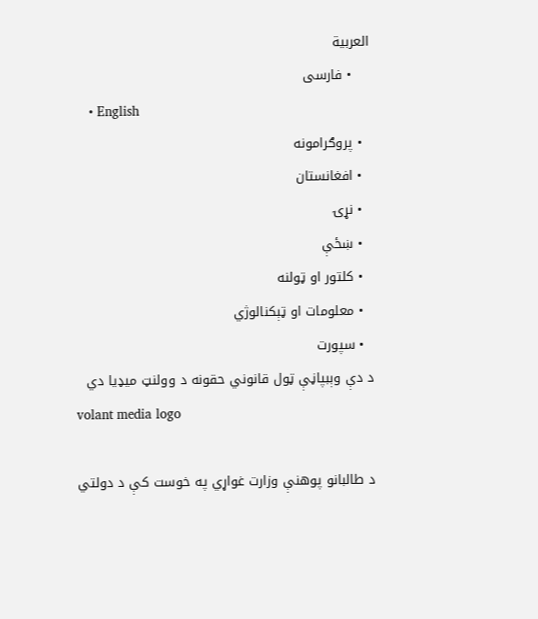العربية
    • فارسی
    • English
  • پروګرامونه
  • افغانستان
  • نړۍ
  • ښځې
  • کلتور او ټولنه
  • معلومات او ټېکنالوژي
  • سپورت
د دې وېبپاڼې ټول قانوني حقونه د وولنټ میډیا دي
volant media logo

د طالبانو پوهنې وزارت غواړي په خوست کې د دولتي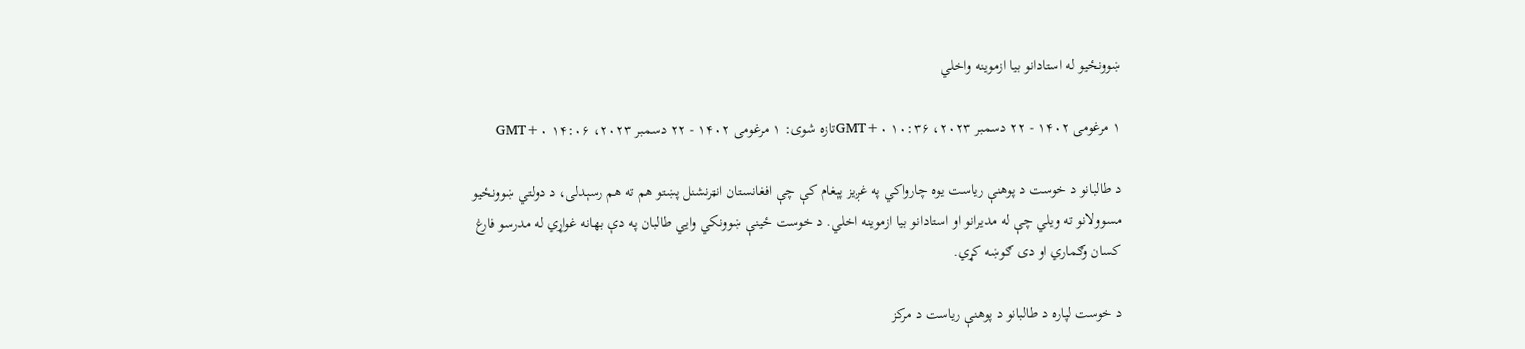ښوونځیو له استادانو بیا ازموینه واخلي

۱ مرغومی ۱۴۰۲ - ۲۲ دسمبر ۲۰۲۳، ۱۰:۳۶ GMT+۰تازه شوی: ۱ مرغومی ۱۴۰۲ - ۲۲ دسمبر ۲۰۲۳، ۱۴:۰۶ GMT+۰

د طالبانو د خوست د پوهنې ریاست یوه چارواکي په غږیز پېغام کې چې افغانستان انټرنشنل پښتو هم ته هم رسېدلی، د دولتي ښوونځیو مسوولانو ته ویلي چې له مدیرانو او استادانو بیا ازموینه اخلي. د خوست ځینې ښوونکي وايي طالبان په دې بهانه غواړي له مدرسو فارغ کسان وګماري او دی ګوښه کړي.

د خوست لپاره د طالبانو د پوهنې ریاست د مرکز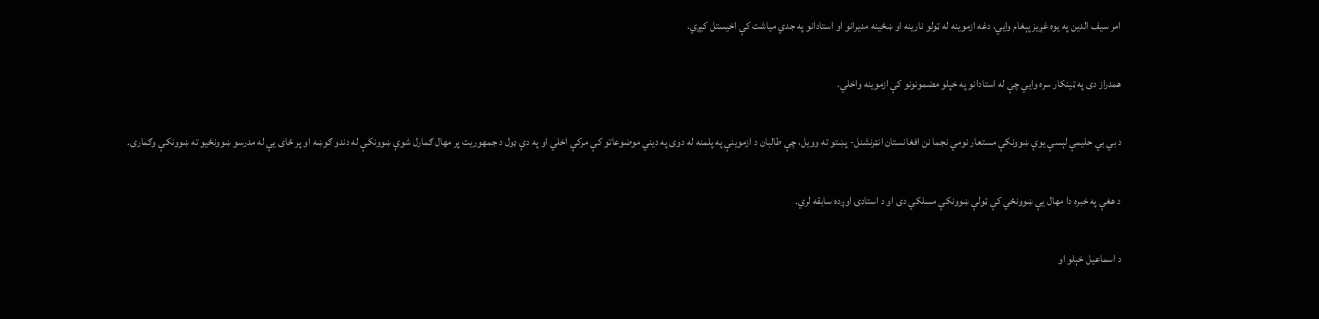امر سیف الدین په یوه غږیز پېغام وايي، دغه ازموینه له ټولو نارینه او ښځینه مدیرانو او استادانو په جدي میاشت کې اخیستل کیږي.

همدراز دی په ټینکار سره وايي چې له استادانو په خپلو مضمونونو کې ازموینه واخلي.

د بي بي حلیمې لېسې یوې ښوونکې مستعار نومي نجما نن افغانستان انټرنشنل- پښتو ته وویل، چې طالبان د ازموینې په پلمنه له دوی په دیني موضوعاتو کې مرکې اخلي او په دې ډول د جمهوریت پر مهال ګمارل شوې ښوونکې له دندو ګوښه او پر ځای یې له مدرسو ښوونځیو ته ښوونکې وګماری.

د هغې په خبره دا مهال یې ښوونځي کې ټولې ښوونکې مسلکي دی او د استادۍ اوږده سابقه لري.

د اسماعیل خېلو او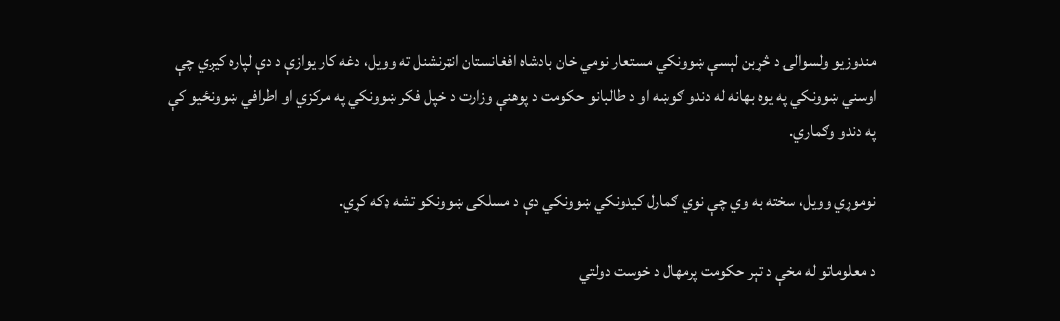مندوزیو ولسوالۍ د څړبن لېسې ښوونکي مستعار نومي خان بادشاه افغانستان انټرنشنل ته وویل، دغه کار یوازې د دې لپاره کیږي چې اوسني ښوونکي په یوه بهانه له دندو ګوښه او د طالبانو حکومت د پوهنې وزارت د خپل فکر ښوونکي په مرکزي او اطرافي ښوونځیو کې په دندو وګماري.

نوموړي وویل، سخته به وي چې نوي ګمارل کیدونکي ښوونکي دې د مسلکی ښوونکو تشه ډکه کړي.

د معلوماتو له مخې د تېر حکومت پرمهال د خوست دولتي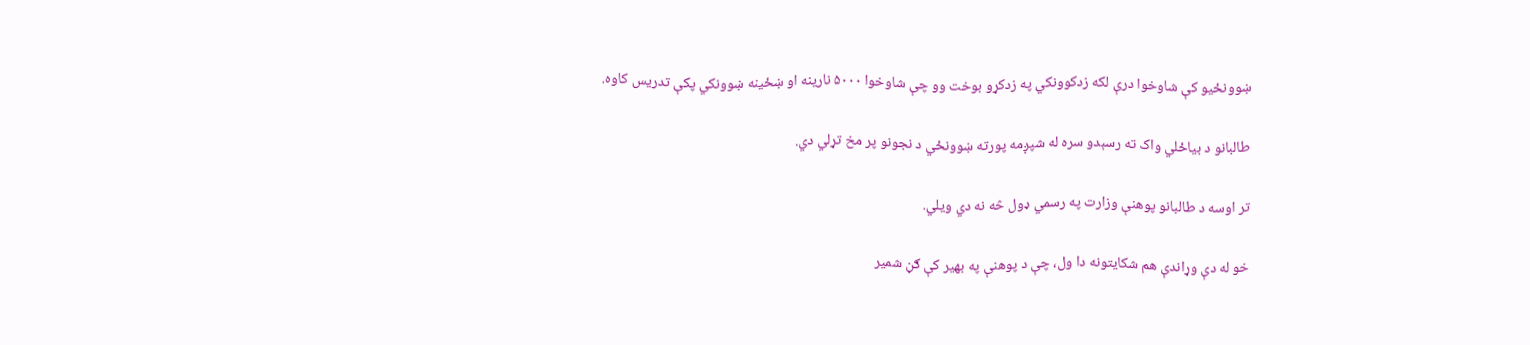ښوونځيو کې شاوخوا درې لکه زدکوونکي په زدکړو بوخت وو چې شاوخوا ۵۰۰۰ نارینه او ښځینه ښوونکي پکې تدریس کاوه.

طالبانو د بیاځلي واک ته رسېدو سره له شپږمه پورته ښوونځي د نجونو پر مخ تړلي دي.

تر اوسه د طالبانو پوهنې وزارت په رسمي ډول څه نه دي ویلي.

خو له دې وړاندې هم شکایتونه دا ول، چې د پوهنې په بهیر کې ګڼ شمیر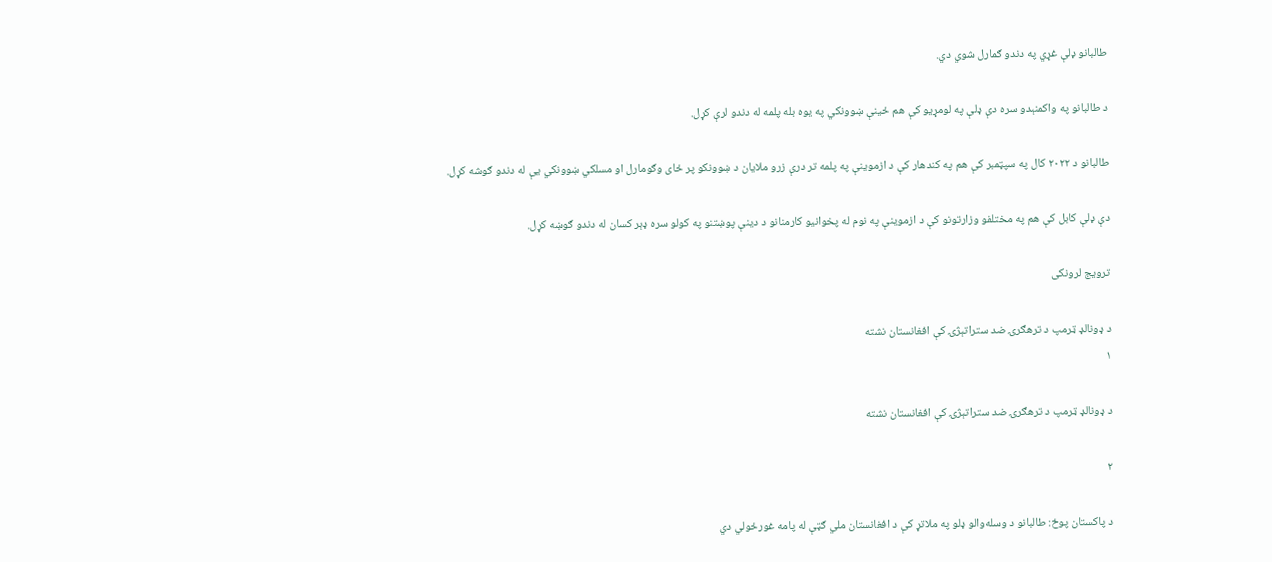طالبانو ډلې غړي په دندو ګمارل شوي دي.

د طالبانو په واکمنېدو سره دې ډلې په لومړیو کې هم ځینې ښوونکي په یوه بله پلمه له دندو لرې کړل.

طالبانو د ۲۰۲۲ کال په سپټمبر کې هم په کندهار کې د ازموینې په پلمه تر درې زرو ملایان د ښوونکو پر ځای وګومارل او مسلکي ښوونکي یې له دندو ګوشه کړل.

دې ډلې کابل کې هم په مختلفو وزارتونو کې د ازموینې په نوم له پخوانیو کارمنانو د دینې پوښتنو په کولو سره ډېر کسان له دندو ګوښه کړل.

ترویج لرونکی

د ډونالډ ټرمپ د ترهګرۍ ضد ستراتېژۍ کې افغانستان نشته
۱

د ډونالډ ټرمپ د ترهګرۍ ضد ستراتېژۍ کې افغانستان نشته

۲

د پاکستان پوځ: طالبانو د وسله‌والو ډلو په ملاتړ کې د افغانستان ملي ګټې له پامه غورځولي دي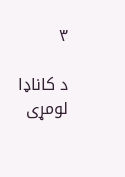۳

د کاناډا لومړی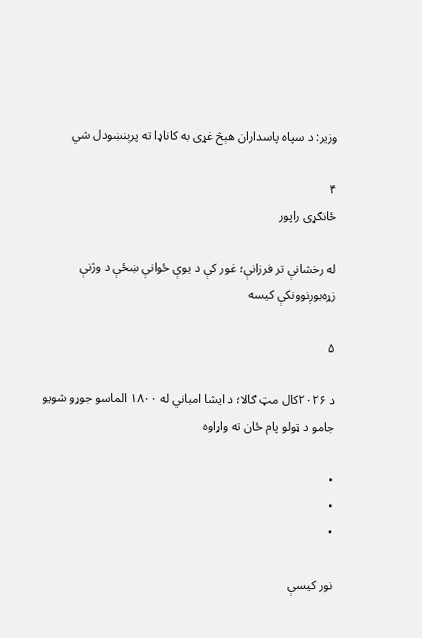وزیر: د سپاه پاسداران هېڅ غړی به کاناډا ته پرېنښودل شي

۴
ځانګړی راپور

له رخشانې تر فرزانې؛ غور کې د یوې ځوانې ښځې د وژنې زړه‌بوږنوونکې کیسه

۵

د ۲۰۲۶کال مټ ګالا؛ د ایشا امباني له ۱۸۰۰ الماسو جوړو شويو جامو د ټولو پام ځان ته واړاوه

•
•
•

نور کیسې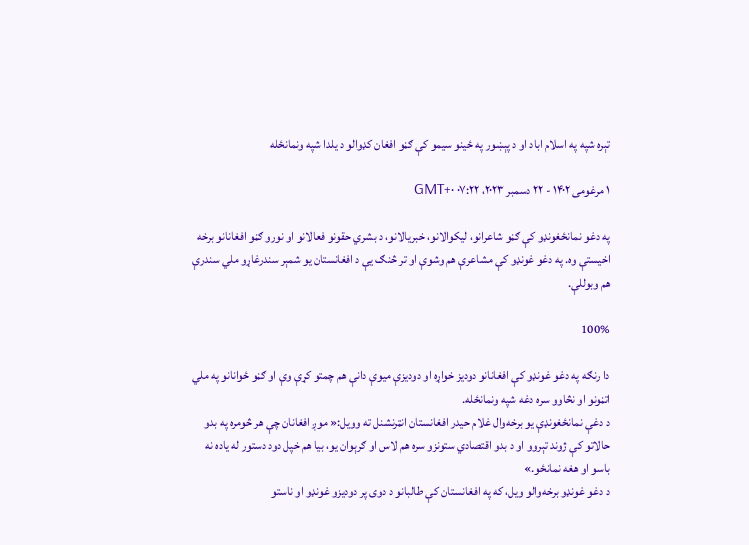تېره شپه په اسلام اباد او د پېښور په ځینو سیمو کې ګڼو افغان کډوالو د یلدا شپه ونمانځله

۱ مرغومی ۱۴۰۲ - ۲۲ دسمبر ۲۰۲۳، ۰۷:۲۲ GMT+۰

په دغو نمانځغونډو کې ګڼو شاعرانو، لیکوالانو، خبریالانو، د بشري حقونو فعالانو او نورو ګڼو افغانانو برخه اخیستې وه. په دغو غونډو کې مشاعرې هم وشوې او تر څنګ یې د افغانستان یو شمېر سندرغاړو ملي سندرې هم وبوللې.

100%

دا رنګه په دغو غونډو کې افغانانو دودیز خواړه او دودیزې میوې دانې هم چمتو کړې وې او ګڼو ځوانانو په ملي اتڼونو او نڅاوو سره دغه شپه ونمانځله.
د دغې نمانځغونډې یو برخه‌وال غلام حیدر افغانستان انټرنشنل ته وویل:« موږ افغانان چې هر څومره په بدو حالاتو کې ژوند تېروو او د بدو اقتصادي ستونزو سره هم لاس او ګرېوان یو، بیا هم خپل دود دستور له یاده نه باسو او هغه نمانځو.»
د دغو غونډو برخه‌والو ویل، که په افغانستان کې طالبانو د دوی پر دودیزو غونډو او ناستو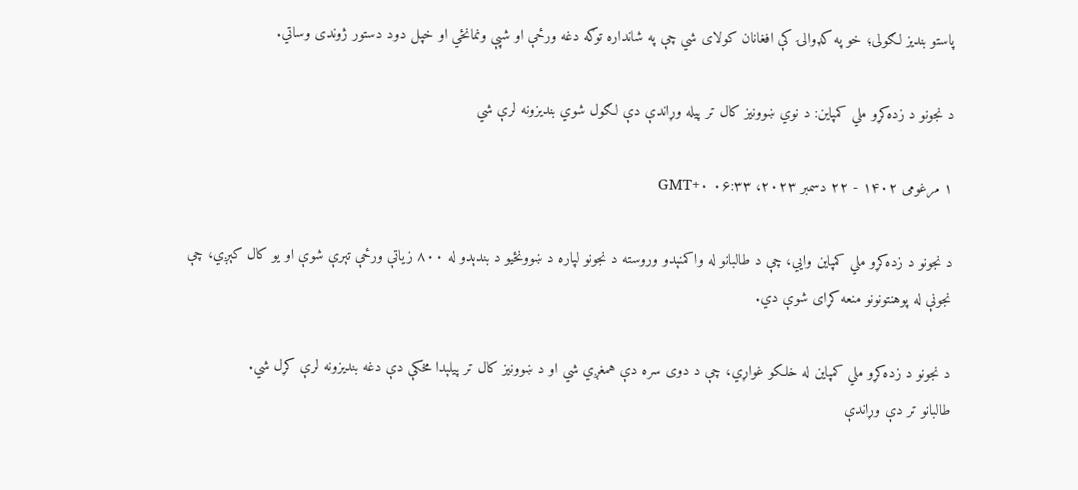پاستو بندیز لګولی؛ خو په کډوالۍ کې افغانان کولای شي چې په شانداره توګه دغه ورځې او شپې ونمانځي او خپل دود دستور ژوندی وساتي.

د نجونو د زده‌کړو ملي کمپاين: د نوي ښوونیز کال تر پيله وړاندې دې لګول شوي بندیزونه لرې شي

۱ مرغومی ۱۴۰۲ - ۲۲ دسمبر ۲۰۲۳، ۰۶:۳۳ GMT+۰

د نجونو د زده‌کړو ملي کمپاین وايي، چې د طالبانو له واکمنېدو وروسته د نجونو لپاره د ښوونځیو د بندېدو له ۸۰۰ زیاتې ورځې تېرې شوې او یو کال کېږي، چې نجونې له پوهنتونونو منعه کړای شوې دي.

د نجونو د زده‌کړو ملي کمپاین له خلکو غواړي، چې د دوی سره دې همغږي شي او د ښوونیز کال تر پیلېدا مخکې دې دغه بندیزونه لرې کړل شي.
طالبانو تر دې وړاندې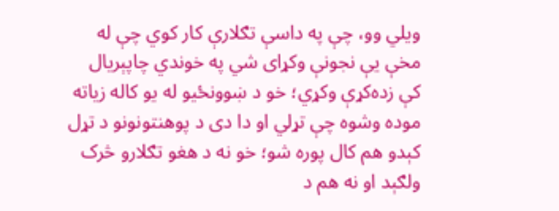ویلي وو، چې په داسې تګلارې کار کوي چې له مخې یې نجونې وکړای شي په خوندي چاپېریال کې زده‌کړې وکړي؛ خو د ښوونځیو له یو کاله زیاته موده وشوه چې تړلي او دا دی د پوهنتونونو د تړل کېدو هم کال پوره شو؛ خو نه د هغو تګلارو څرک ولګېد او نه هم د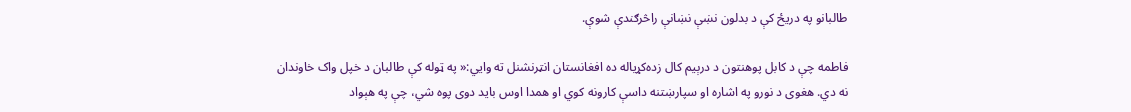طالبانو په دریځ کې د بدلون نښې نښانې راڅرګندې شوې.

فاطمه چې د کابل پوهنتون د درېیم کال زده‌کړیاله ده افغانستان انټرنشنل ته وايي:« په ټوله کې طالبان د خپل واک خاوندان نه دي. هغوی د نورو په اشاره او سپارښتنه داسې کارونه کوي او همدا اوس باید دوی پوه شي، چې په هېواد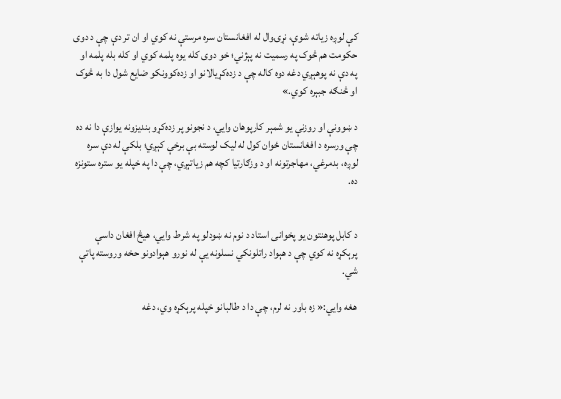کې لوږه زیاته شوې، نړۍوال له افغانستان سره مرستې نه کوي او ان تر دې چې د دوی حکومت هم څوک په رسمیت نه پېژني؛ خو دوی کله یوه پلمه کوي او کله بله پلمه او په دې نه پوهېږي دغه دوه کاله چې د زده‌کړیالانو او زده‌کوونکو ضایع شول دا به څوک او څنګه جبېره کوي.»

د ښوونې او روزنې یو شمېر کارپوهان وايي، د نجونو پر زده‌کړو بندیزونه یوازې دا نه ده چې ورسره د افغانستان ځوان کول له لیک لوسته بې برخې کېږي؛ بلکې له دې سره لوږه، بدمرغي، مهاجرتونه او د وزګارتیا کچه هم زیاتېږي، چې دا په خپله یو ستره ستونزه ده.


د کابل پوهنتون یو پخوانی استاد د نوم نه ښودلو په شرط وايي، هیڅ افغان داسې پرېکړه نه کوي چې د هېواد راتلونکي نسلونه یې له نورو هېوادونو حخه وروسته پاتې شي.

هغه وايي:« زه باور نه لرم، چې دا د طالبانو خپله پرېکړه وي، دغه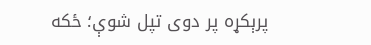پرېکړه پر دوی تپل شوې؛ ځکه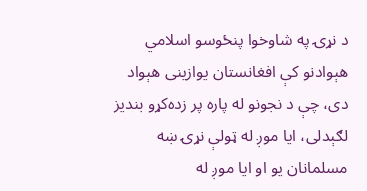د نړۍ په شاوخوا پنځوسو اسلامي هېوادنو کې افغانستان یوازینی هېواد دی، چې د نجونو له پاره پر زده‌کړو بندیز لګېدلی، ایا موږ له ټولې نړۍ ښه مسلمانان یو او ایا موږ له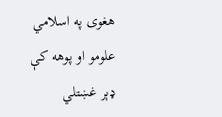هغوی په اسلامي علومو او پوهه کې ډېر غښتلي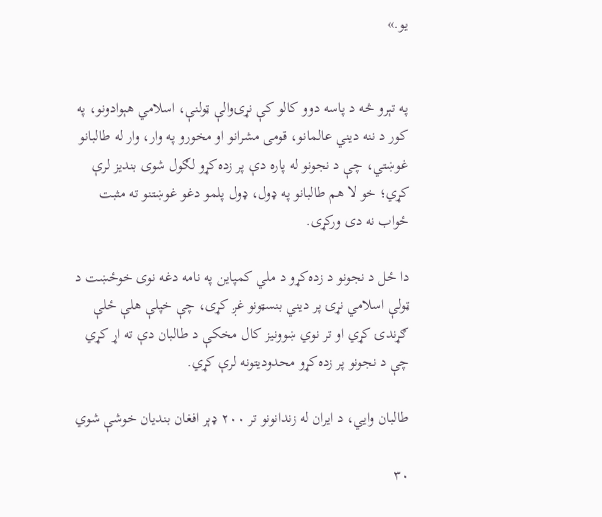یو.»


په تېرو څه د پاسه دوو کالو کې نړۍوالې ټولنې، اسلامي هېوادونو، په کور د ننه دیني عالمانو، قومی مشرانو او مخورو په وار، وار له طالبانو غوښتي، چې د نجونو له پاره دې پر زده‌کړو لګول شوی بندیز لرې کړي؛ خو لا هم طالبانو په ډول، ډول پلمو دغو غوښتنو ته مثبت ځواب نه دی ورکړی.

دا ځل د نجونو د زده‌کړو د ملي کمپاین په نامه دغه نوی خوځښت د ټولې اسلامي نړۍ پر ديني بنسټونو غږ کړی، چې خپلې هلې ځلې ګړندۍ کړي او تر نوي ښوونیز کال مخکې د طالبان دې ته اړ کړي چې د نجونو پر زده‌کړو محدودیتونه لرې کړي.

طالبان وايي، د ایران له زندانونو تر ۲۰۰ ډېر افغان بندیان خوشې شوي

۳۰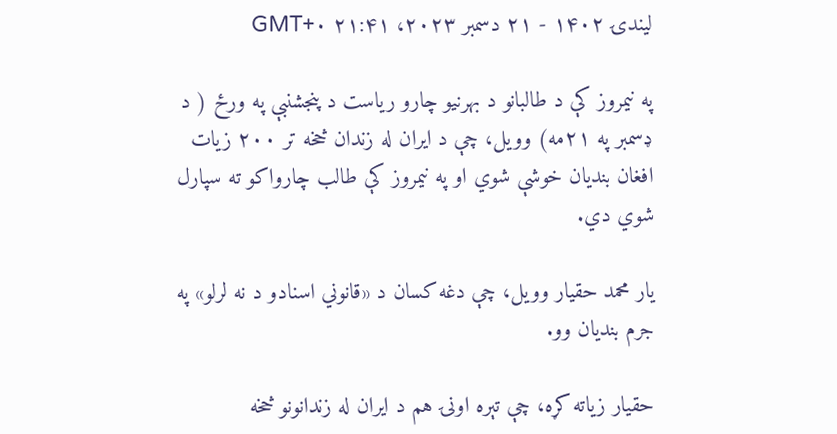لیندۍ ۱۴۰۲ - ۲۱ دسمبر ۲۰۲۳، ۲۱:۴۱ GMT+۰

په نیمروز کې د طالبانو د بهرنیو چارو ریاست د پنجشنبې په ورځ ( د ډسمبر په ۲۱مه) وویل، چې د ایران له زندان څخه تر ۲۰۰ زیات افغان بندیان خوشې شوي او په نیمروز کې طالب چارواکو ته سپارل شوي دي.

یار محمد حقیار وویل، چې دغه کسان د «قانوني اسنادو د نه لرلو» په جرم بندیان وو.

حقیار زیاته کړه، چې تېره اونۍ هم د ایران له زندانونو څخه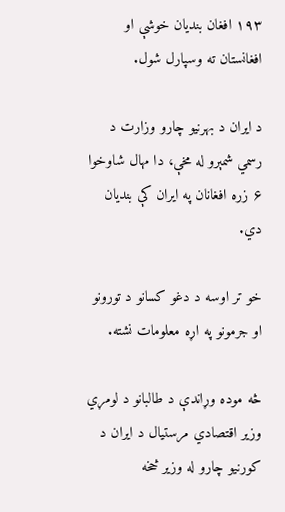۱۹۳ افغان بندیان خوشې او افغانستان ته وسپارل شول.

د ایران د بهرنیو چارو وزارت د رسمي شمېرو له مخې، دا مهال شاوخوا ۶ زره افغانان په ایران کې بندیان دي.

خو تر اوسه د دغو کسانو د تورونو او جرمونو په اړه معلومات نشته.

څه موده وړاندې د طالبانو د لومړي وزیر اقتصادي مرستیال د ایران د کورنیو چارو له وزیر څخه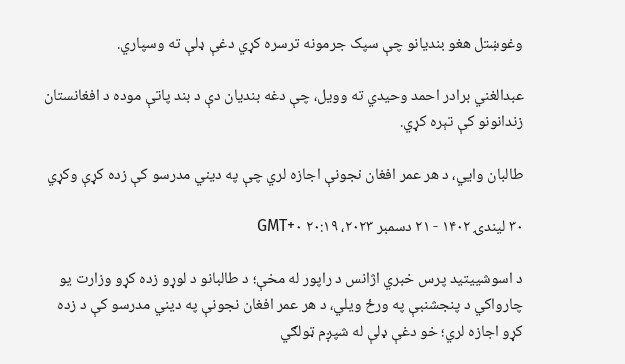وغوښتل هغو بندیانو چې سپک جرمونه ترسره کړي دغې ډلې ته وسپاري.

عبدالغني برادر احمد وحیدي ته وویل، چې دغه بندیان دې د بند پاتې موده د افغانستان زندانونو کې تېره کړي.

طالبان وايي، د هر عمر افغان نجونې اجازه لري چې په دیني مدرسو کې زده کړې وکړي

۳۰ لیندۍ ۱۴۰۲ - ۲۱ دسمبر ۲۰۲۳، ۲۰:۱۹ GMT+۰

د اسوشییتید پرس خبري اژانس د راپور له مخې؛ د طالبانو د لوړو زده کړو وزارت یو چارواکي د پنجشنبې په ورځ ویلي، د هر عمر افغان نجونې په دیني مدرسو کې د زده کړو اجازه لري؛ خو دغې ډلې له شپږم ټولګي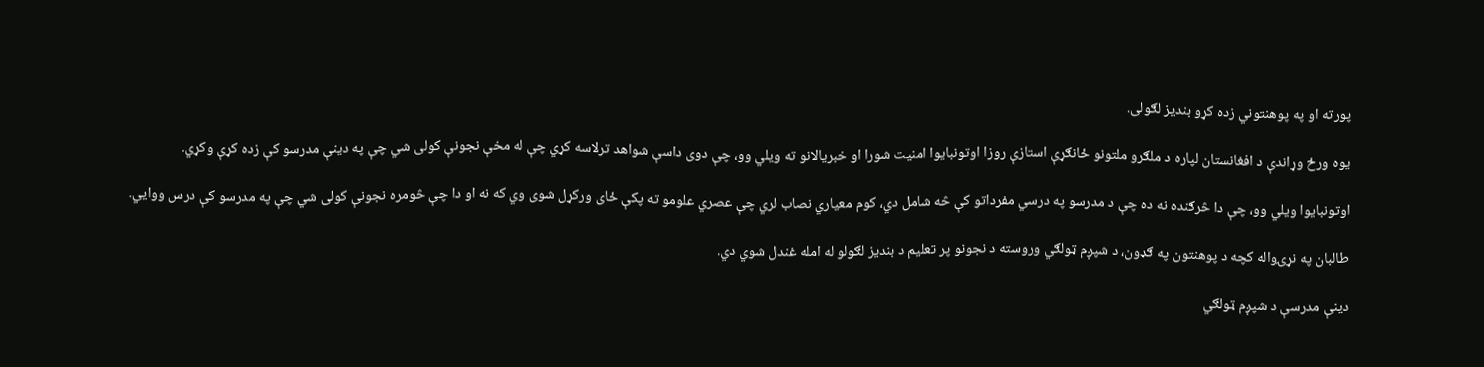پورته او په پوهنتوني زده کړو بندیز لګولی.

یوه ورځ وړاندې د افغانستان لپاره د ملګرو ملتونو ځانګړې استازې روزا اوتونبایوا امنیت شورا او خبریالانو ته ویلي وو، چې دوی داسې شواهد ترلاسه کړي چې له مخې نجونې کولی شي چې په دینې مدرسو کې زده کړې وکړي.

اوتونبایوا ویلي وو، چې دا څرګنده نه ده چې د مدرسو په درسي مفرداتو کې څه شامل دي‌، کوم معیاري نصاب لري چې عصري علومو ته پکې ځای ورکړل شوی وي که نه او دا چې څومره نجونې کولی شي چې په مدرسو کې درس ووايي.

طالبان په نړۍواله کچه د پوهنتون په ګډون، د شپږم ټولګي وروسته د نجونو پر تعلیم د بندیز لګولو له امله غندل شوي دي.

دینې مدرسې د شپږم ټولګي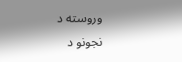وروسته د نجونو د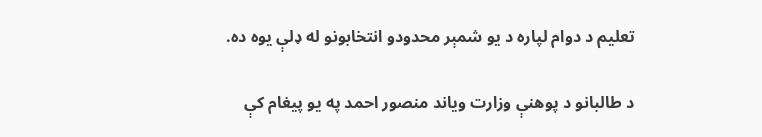تعلیم د دوام لپاره د یو شمېر محدودو انتخابونو له ډلې یوه ده.

د طالبانو د پوهنې وزارت ویاند منصور احمد په یو پیغام کې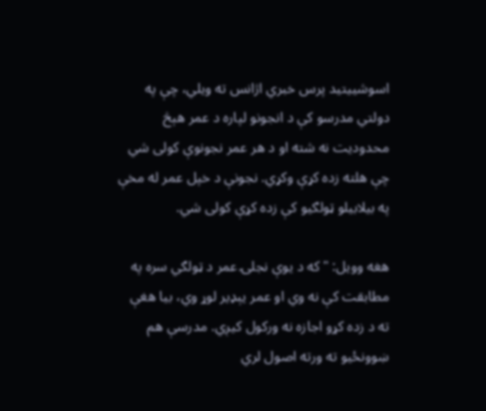اسوشییتید پرس خبري اژانس ته ویلي، چې په دولتي مدرسو کې د انجونو لپاره د عمر هېڅ محدودیت نه شته او د هر عمر نجونوې کولی شي چې هلته زده کړې وکړي. نجونې د خپل عمر له مخې په بیلابیلو ټولګیو کې زده کړې کولی شي.

هغه وویل: "که د یوې نجلۍ عمر د ټولګي سره په مطابقت کې نه وي او عمر یېډیر لوړ وي، بیا هغې ته د زده کړو اجازه نه ورکول کیږي. مدرسې هم ښوونځيو ته ورته اصول لري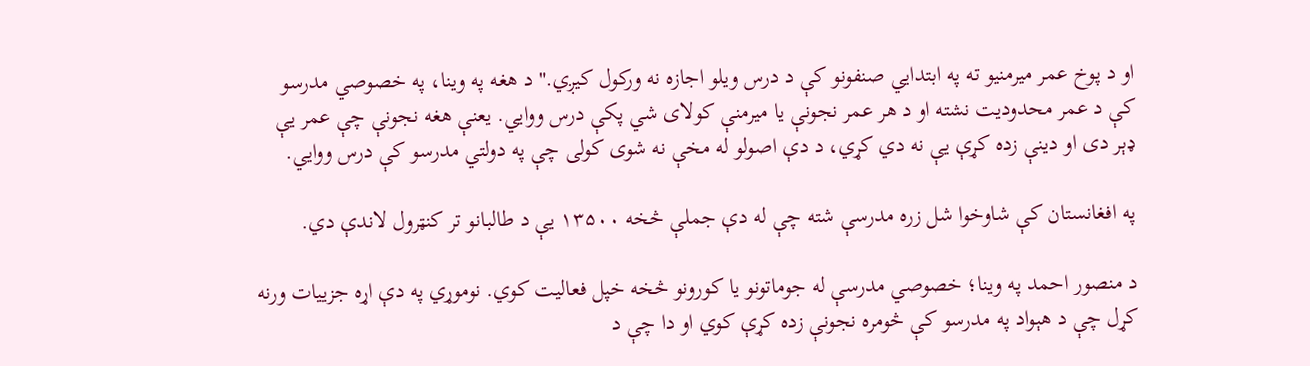او د پوخ عمر میرمنیو ته په ابتدايي صنفونو کې د درس ویلو اجازه نه ورکول کیږي." د هغه په وینا، په خصوصي مدرسو کې د عمر محدودیت نشته او د هر عمر نجونې یا میرمنې کولای شي پکې درس ووايي. یعنې هغه نجونې چې عمر یې ډېر دی او دینې زده کړې یې نه دي کړي، د دې اصولو له مخې نه شوی کولی چې په دولتي مدرسو کې درس ووايي.

په افغانستان کې شاوخوا شل زره مدرسې شته چې له دې جملې څخه ۱۳۵۰۰ یې د طالبانو تر کنټرول لاندې دي.

د منصور احمد په وینا؛ خصوصي مدرسې له جوماتونو یا کورونو څخه خپل فعالیت کوي. نوموړي په دې اړه جزییات ورنه کړل چې د هېواد په مدرسو کې څومره نجونې زده کړې کوي او دا چې د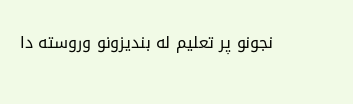نجونو پر تعلیم له بندیزونو وروسته دا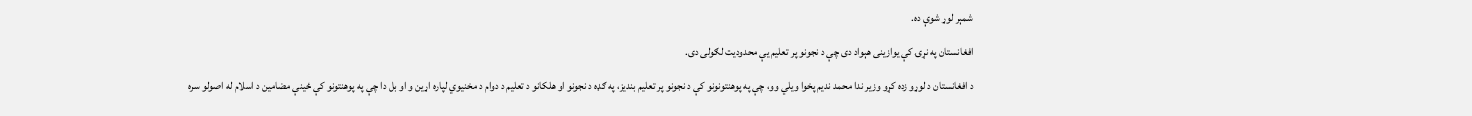شمېر لوړ شوې ده.

افغانستان په نړۍ کې یوازینی هېواد دی چې د نجونو پر تعلیم یې محدودیت لګولی دی.

د افغانستان د لوړو زده کړو وزیر ندا محمد ندیم پخوا ویلي وو، چې په پوهنتونونو کې د نجونو پر تعلیم بندیز، په ګډه د نجونو او هلکانو د تعلیم د دوام د مخنیوي لپاره اړین و او بل دا چې په پوهنتونو کې ځینې مضامین د اسلام له اصولو سره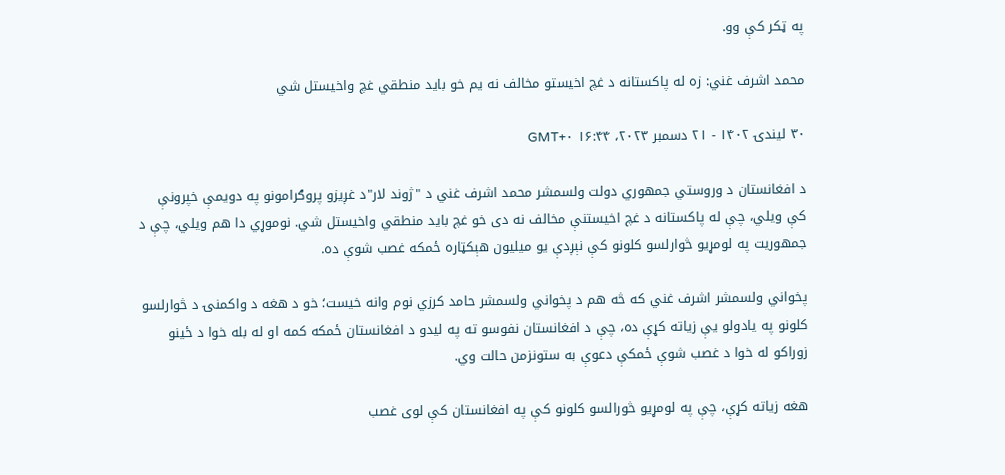په ټکر کې وو.

محمد اشرف غني: زه له پاکستانه د غچ اخیستو مخالف نه یم خو باید منطقي غچ واخیستل شي

۳۰ لیندۍ ۱۴۰۲ - ۲۱ دسمبر ۲۰۲۳، ۱۶:۴۴ GMT+۰

د افغانستان د وروستي جمهوري دولت ولسمشر محمد اشرف غني د "ژوند لار"د غږیزو پروګرامونو په دویمې خپرونې کې ویلي، چې له پاکستانه د غچ اخیستنې مخالف نه دی خو غچ باید منطقي واخیستل شي. نوموړي دا هم ویلي، چې د جمهوریت په لومړیو څوارلسو کلونو کې نېږدې یو میلیون هېکټاره ځمکه غصب شوې ده.

پخواني ولسمشر اشرف غني که څه هم د پخواني ولسمشر حامد کرزي نوم وانه خیست؛ خو د هغه د واکمنۍ د څوارلسو کلونو په یادولو یې زیاته کړې ده، چې د افغانستان نفوسو ته په لیدو د افغانستان ځمکه کمه او له بله خوا د ځینو زوراکو له خوا د غصب شوې ځمکې دعوې به ستونزمن حالت وي.

هغه زیاته کړې، چې په لومړیو څورالسو کلونو کې په افغانستان کې لوی غصب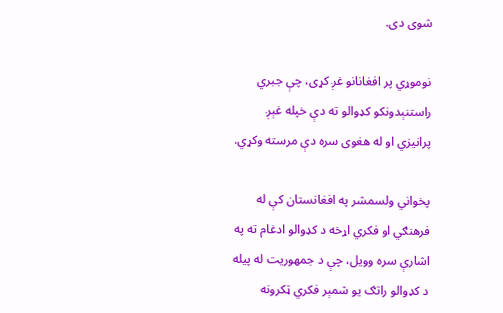شوی دی.

نوموړي پر افغانانو غږ کړی، چې جبري راستنېدونکو کډوالو ته دې خپله غېږ پرانیزي او له هغوی سره دې مرسته وکړي.

پخواني ولسمشر په افغانستان کې له فرهنګي او فکري اړخه د کډوالو ادغام ته په اشارې سره وویل، چې د جمهوریت له پیله د کډوالو راتګ یو شمېر فکري ټکرونه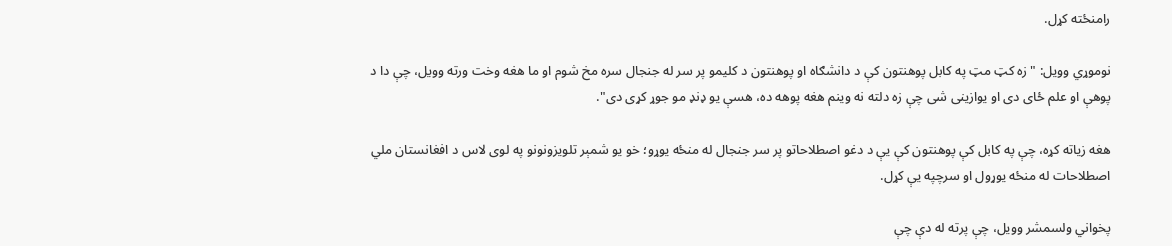رامنځته کړل.

نوموړي وویل: "زه کټ مټ په کابل پوهنتون کې د دانشګاه او پوهنتون د کلیمو پر سر له جنجال سره مخ شوم او ما هغه وخت ورته وویل، چې دا د پوهې او علم ځای دی او یوازینی شی چې زه دلته نه وینم هغه پوهه ده، هسې یو ډنډ مو جوړ کړی دی".

هغه زیاته کړه، چې په کابل کې پوهنتون کې یې د دغو اصطلاحاتو پر سر جنجال له منځه یوړو؛ خو یو شمېر تلویزونونو په لوی لاس د افغانستان ملي اصطلاحات له منځه یوړول او سرچپه یې کړل.

پخواني ولسمشر وویل، چې پرته له دې چې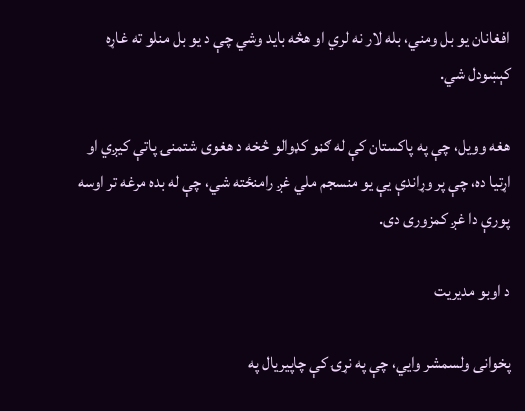افغانان یو بل ومني، بله لار نه لري او هڅه باید وشي چې د یو بل منلو ته غاړه کېښودل شي.

هغه وویل، چې په پاکستان کې له ګڼو کډوالو څخه د هغوی شتمنۍ پاتې کیږي او اړتیا ده، چې پر وړاندې یې یو منسجم ملي غږ رامنځته شي، چې له بده مرغه تر اوسه پورې دا غږ کمزوری دی.

د اوبو مدیریت

پخوانی ولسمشر وايي، چې په نړۍ کې چاپیریال په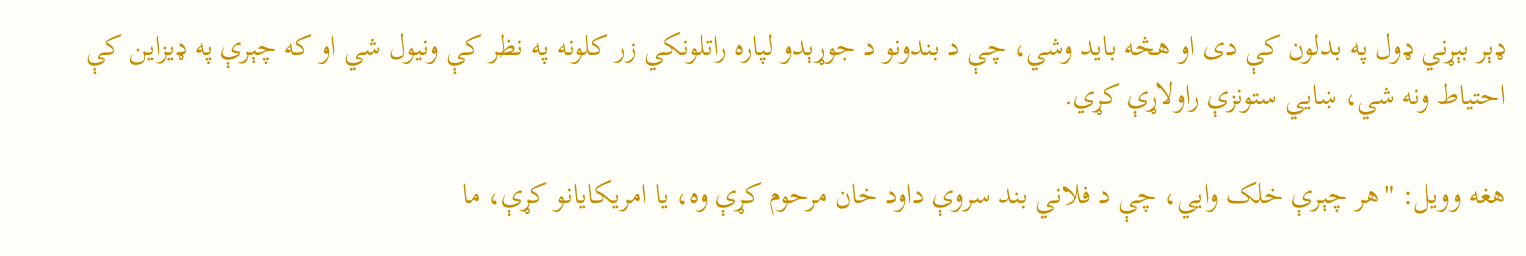ډېر بېړني ډول په بدلون کې دی او هڅه باید وشي، چې د بندونو د جوړېدو لپاره راتلونکي زر کلونه په نظر کې ونیول شي او که چېرې په ډیزاین کې احتیاط ونه شي، ښايي ستونزې راولاړې کړي.

هغه وویل: "هر چېرې خلک وايي، چې د فلاني بند سروې داود خان مرحوم کړې وه، یا امریکایانو کړې، ما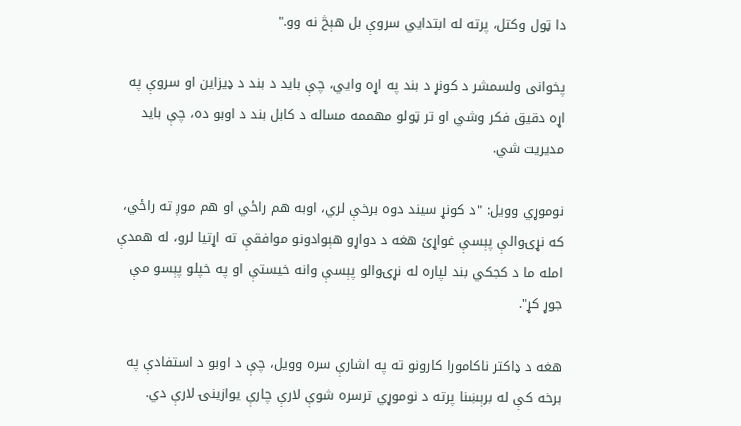دا ټول وکتل، پرته له ابتدايي سروې بل هېڅ نه وو."

پخوانی ولسمشر د کونړ د بند په اړه وايي، چې باید د بند د ډیزاین او سروې په اړه دقیق فکر وشي او تر ټولو مهممه مساله د کابل بند د اوبو ده، چې باید مدیریت شي.

نوموړي وویل: "د کونړ سیند دوه برخې لري، اوبه هم راځي او هم موږ ته راځي، که نړۍوالې پېسې غواړئ هغه د دواړو هېوادونو موافقې ته اړتیا لرو، له همدې امله ما د کجکي بند لپاره له نړۍوالو پېسې وانه خیستې او په خپلو پېسو مې جوړ کړ".

هغه د ډاکتر ناکامورا کارونو ته په اشارې سره وویل، چې د اوبو د استفادې په برخه کې له برېښنا پرته د نوموړي ترسره شوې لارې چارې یوازینۍ لارې دي.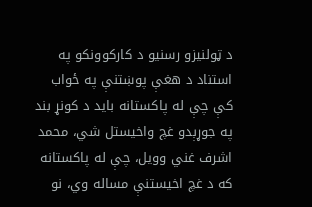د ټولنیزو رسنیو د کارکوونکو په استناد د هغې پوښتنې په ځواب کې چې له پاکستانه باید د کونړ بند په جوړېدو غچ واخیستل شي، محمد اشرف غني وویل، چې له پاکستانه که د غچ اخیستنې مساله وي، نو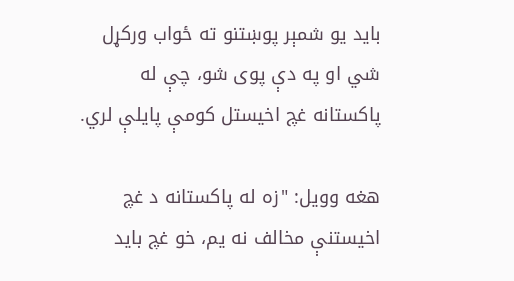باید یو شمېر پوښتنو ته ځواب ورکړل شي او په دې پوی شو، چې له پاکستانه غچ اخیستل کومې پایلې لري.

هغه وویل: "زه له پاکستانه د غچ اخیستنې مخالف نه یم، خو غچ باید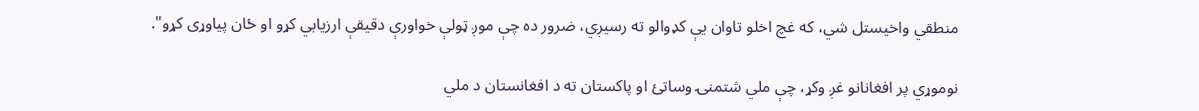منطقي واخیستل شي، که غچ اخلو تاوان یې کډوالو ته رسیږي، ضرور ده چې موږ ټولې خواورې دقیقې ارزیابي کړو او ځان پیاوړی کړو".

نوموړي پر افغانانو غږ وکړ، چې ملي شتمنۍ وساتئ او پاکستان ته د افغانستان د ملي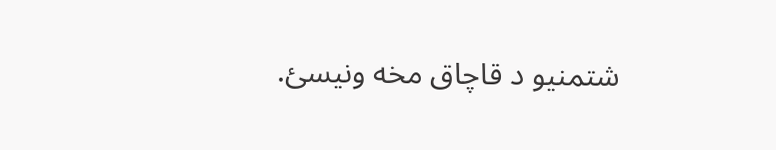شتمنیو د قاچاق مخه ونیسئ.